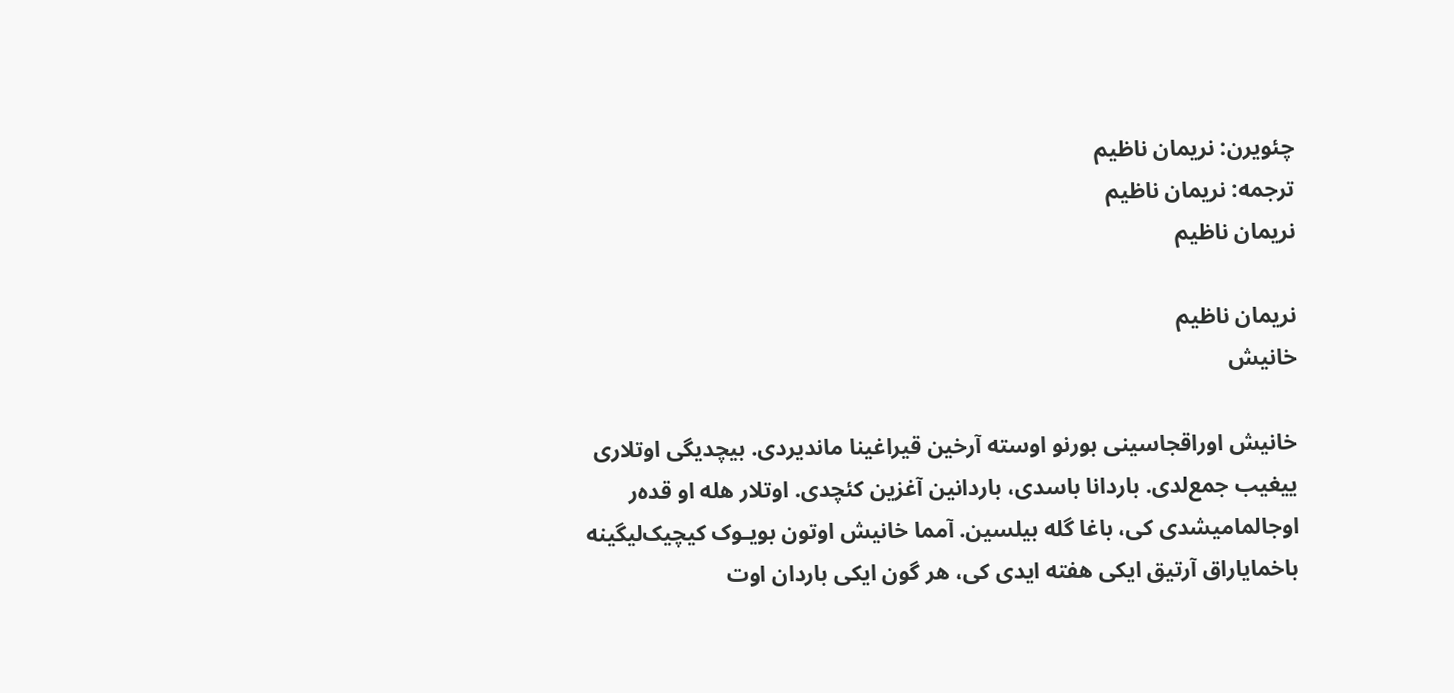چئویرن: نریمان ناظیم
ترجمه: نریمان ناظیم
نریمان ناظیم

نریمان ناظیم
خانیش

خانیش اوراقجاسینی بورنو اوسته آرخین قیراغینا ماندیردی. بیچدیگی اوتلاری ییغیب جمع‌لدی. باردانا باسدی، باردانین آغزین کئچدی. اوتلار هله او قده‌ر اوجالمامیشدی کی، باغا گله بیلسین. آمما خانیش اوتون بویـوک کیچیک‌لیگینه باخمایاراق آرتیق ایکی هفته ایدی کی، هر گون ایکی باردان اوت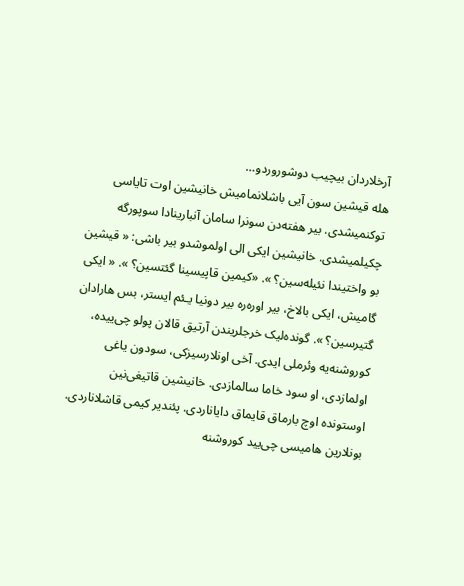آرخلاردان بیچیب دوشوروردو…
هله قیشین سون آیی باشلانمامیش خانیشین اوت تایاسی توکنمیشدی. بیر هفته‌دن سونرا سامان آنبارینادا سوپورگه چکیلمیشدی. خانیشین ایکی الی اولموشدو بیر باشی: « قیشین بو واختیندا نئیله‌سین؟ ». «کیمین قاپیسینا گئتسین؟ ». « ایکی گامیش، ایکی بالاخ، بیر اوره‌ره بیر دونیا یـئم ایستر، بس هارادان گتیرسین؟ ». گونده‌لیک خرجلریندن آرتیق قالان پولو چی‌ییده، کوروشنه‌یه وئرملی ایدی. آخی اونلارسیزکی، سودون یاغی اولمازدی، او سود خاما سالمازدی. خانیشین قاتیغی‌نین اوستونده اوچ بارماق قایماق دایاناردی. پئندیر کیمی قاشلاناردی. بونلارین هامیسی چی‌یید کوروشنه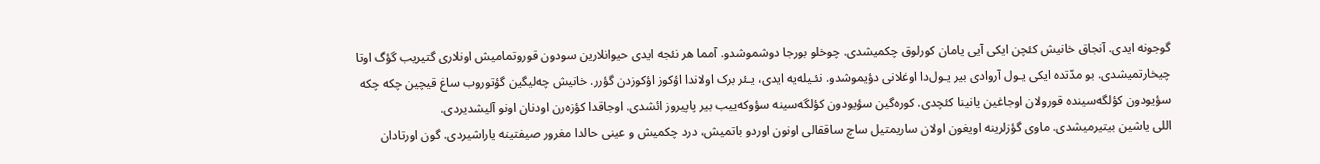گوجونه ایدی. آنجاق خانیش کئچن ایکی آیی یامان کورلوق چکمیشدی. چوخلو بورجا دوشموشدو. آمما هر نئجه ایدی حیوانلارین سودون قوروتمامیش اونلاری گتیریب گؤگ اوتا چیخارتمیشدی. بو مدّتده ایکی یـول آروادی بیر یـول‌دا اوغلانی دؤیموشدو. نئـیله‌یه ایدی، یـئر برک اولاندا اؤکوز اؤکوزدن گؤرر. خانیش چه‌لیگین گؤتوروب ساغ قیچین چکه چکه  سؤیودون کؤلگه‌سینده قورولان اوجاغین یانینا کئچدی. کوره‌گین سؤیودون کؤلگه‌سینه سؤوکه‌ییب بیر پاپیروز ائشدی. اوجاقدا کؤزه‌رن اودنان اونو آلیشدیردی.
اللی یاشین بیتیرمیشدی. ماوی گؤزلرینه اویغون اولان ساریمتیل ساچ ساققالی اونون اوردو باتمیش، درد چکمیش و عینی حالدا مغرور صیفتینه یاراشیردی. گون اورتادان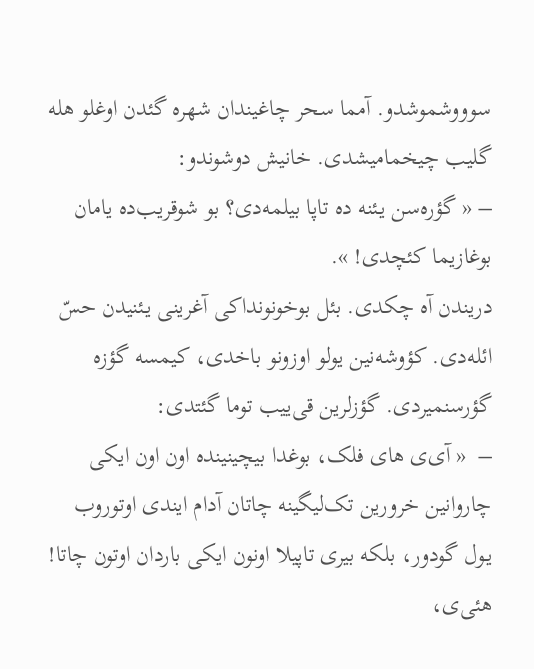سوووشموشدو. آمما سحر چاغیندان شهره گئدن اوغلو هله گلیب چیخمامیشدی. خانیش دوشوندو:
– « گؤره‌سن یـئنه ده تاپا بیلمه‌دی؟ بو شوقریب‌ده یامان بوغازیما کئچدی! ».
دریندن آه چکدی. بئل بوخونونداکی آغرینی یـئنیدن حسّ‌ ائله‌دی. کؤوشه‌نین یولو اوزونو باخدی، کیمسه گؤزه گؤرسنمیردی. گؤزلرین قی‌ییب توما گئتدی:
–  « آی‌ی های فلک، بوغدا بیچینینده اون اون ایکی چاروانین خرورین تک‌لیگینه چاتان آدام ایندی اوتوروب یـول گودور، بلکه بیری تاپیلا اونون ایکی باردان اوتون چاتا! هئی‌ی،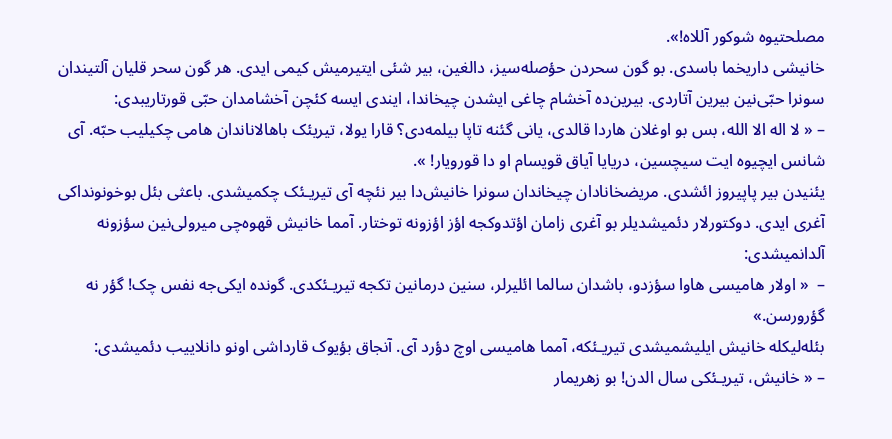مصلحتیوه شوکور آللاه!».
خانیشی داریخما باسدی. بو گون سحردن حؤصله‌سیز، دالغین، بیر شئی ایتیرمیش کیمی ایدی. هر گون سحر قلیان آلتیندان سونرا حبّی‌نین بیرین آتاردی. بیرین‌ده آخشام چاغی ایشدن چیخاندا، ایندی ایسه کئچن آخشامدان حبّی قورتاریبدی:
– « لا اله الا الله، بس بو اوغلان هاردا قالدی، یانی گئنه تاپا بیلمه‌دی؟ قارا یولا، تیریئک باهالاناندان هامی چکیلیب حبّه. آی شانس ایچیوه ایت سیچسین، دریایا آیاق قویسام او دا قورویار! ».
یئنیدن بیر پاپیروز ائشدی. مریضخانادان چیخاندان سونرا خانیش‌دا بیر نئچه آی تیریـئک چکمیشدی. باعثی بئل بوخونونداکی آغری ایدی. دوکتورلار دئمیشدیلر بو آغری زامان اؤتدوکجه اؤز اؤزونه توختار. آمما خانیش قهوه‌چی میرولی‌نین سؤزونه آلدانمیشدی:
–  « اولار هامیسی هاوا سؤزدو، باشدان سالما ائلیرلر، سنین درمانین تکجه تیریـئکدی. گونده ایکی‌جه نفس چک! گؤر نه گؤرورسن.»
بئله‌لیکله خانیش ایلیشمیشدی تیریـئکه، آمما هامیسی اوچ دؤرد آی. آنجاق بؤیوک قارداشی اونو دانلاییب دئمیشدی:
– « خانیش، تیریـئکی سال الدن! بو زهریمار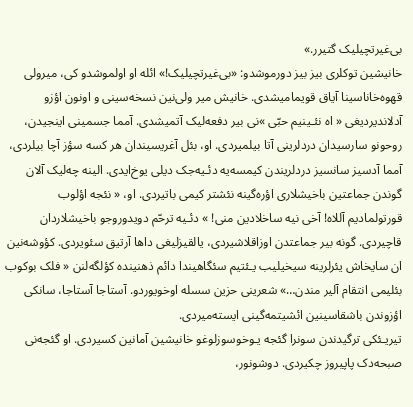بی‌غیرتچیلیک گتیرر.»
خانیشین توکلری بیز بیز دورموشدو: «بی‌غیرتچیلیک!» ائله او اولموشدو کی، میرولی قهوه‌خاناسینا آیاق قویمامیشدی. خانیش میر ولی‌نین نسخه‌سینی و اونون اؤزو آدلاندیردیغی « اه نئـینیم حبّی »نی بیر دفعه‌لیک آتمیشدی. آمما جسمینی اینجیدن، روحونو سارسیدان دردلرینی آتا بیلمیردی. او، بئل آغریسیندان هر کسه سؤز آچا بیلردی، آمما آدسیز سانسیز دردلریندن کیمسه‌یه دئـیه‌جک دیلی یوخ‌ایدی. الینه چه‌لیک آلان گوندن جماعتین باخیشلاری اؤره‌گینه نئشتر کیمی باتیردی. او، « نئجه اؤلوب قورتولمادیم آللاه! آخی نیه ساخلادین منی! » دئـیه ترحّم دویدوروجو باخیشلاردان قاچیردی. گونه بیر جماعتدن اوزاقلاشیردی، یالقیزلیغی داها آرتیق سئویردی. کؤوشه‌نین ان سایخاش یئرلرینه سیخیلیب یـئتیم سئگاهیندا دائم ذهنینده کؤلگه‌لنن « فلک بوکوب بئلیمی انتقام آلیر مندن…» شعرینی حزین سسله اوخویوردو. آستاجا آستاجا، سانکی اؤزوندن باشقاسینین ائشیتمه‌گینی ایسته‌میردی.
تیریـئکی ترگیدندن سونرا گئجه یـوخوسوزلوغو خانیشین آمانین کسیردی. او گئجه‌نی صبحه‌دک پاپیروز چکیردی. دوشونور،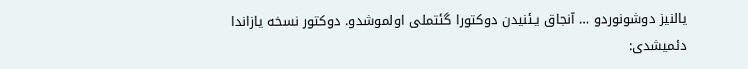یالنیز دوشونوردو … آنجاق یـئنیدن دوکتورا گئتملی اولموشدو. دوکتور نسخه یازاندا دئمیشدی: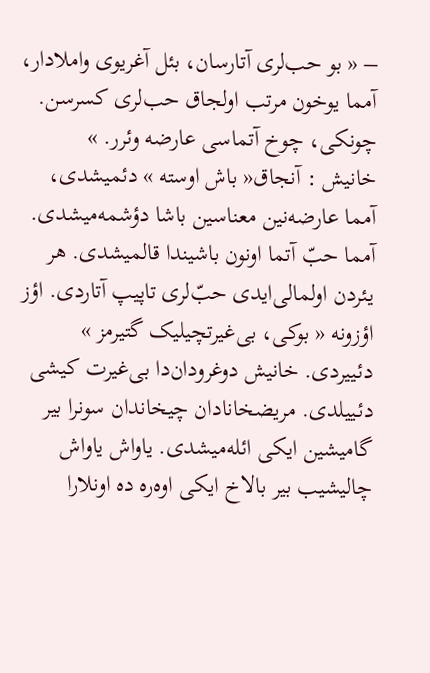– « بو حب‌لری آتارسان، بئل آغریوی واملادار، آمما یوخون مرتب اولجاق حب‌لری کسرسن. چونکی، چوخ آتماسی عارضه وئرر. »
خانیش : آنجاق« باش اوسته » دئمیشدی، آمما عارضه‌نین معناسین باشا دؤشمه‌میشدی. آمما حبّ آتما اونون باشیندا قالمیشدی. هر یـئردن اولمالی‌ایدی حبّ‌لری تاپیپ آتاردی. اؤز اؤزونه « بوکی، بی‌غیرتچیلیک گتیرمز » دئـییردی. خانیش دوغرودان‌دا بی‌غیرت کیشی دئـییلدی. مریضخانادان چیخاندان سونرا بیر گامیشین ایکی ائله‌میشدی. یاواش یاواش چالیشیب بیر بالاخ ایکی اوه‌ره ‌ده اونلارا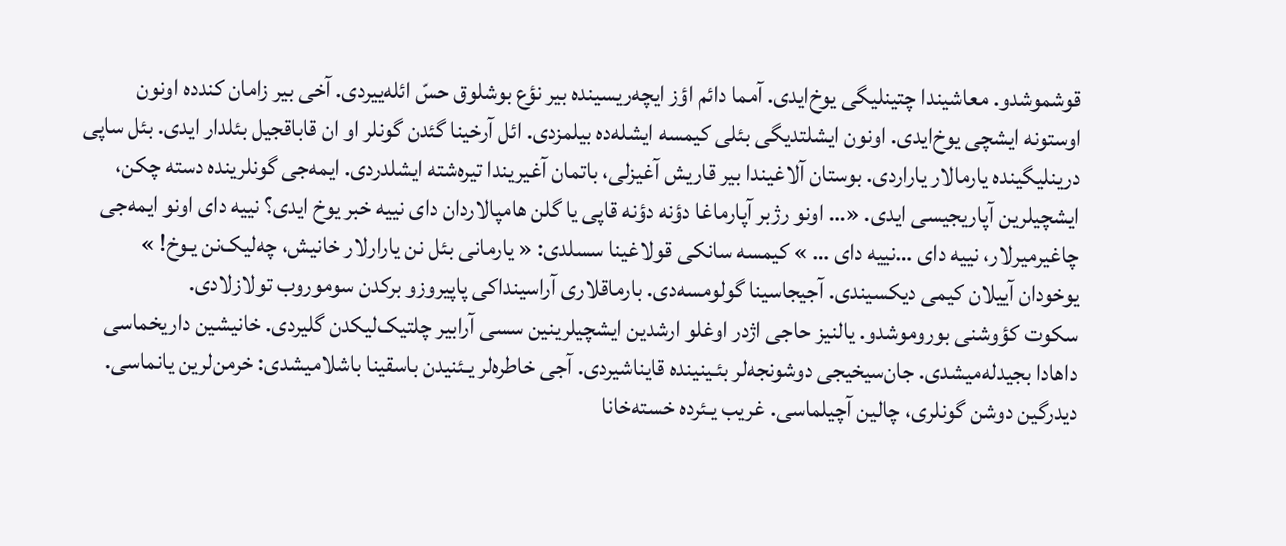قوشموشدو. معاشیندا چتینلیگی یوخ‌ایدی. آمما دائم اؤز ایچه‌ریسینده بیر نؤع بوشلوق حسّ ائله‌ییردی. آخی بیر زامان کندده اونون اوستونه ایشچی یوخ‌ایدی. اونون ایشلتدیگی بئلی کیمسه ایشله‌ده بیلمزدی. ائل آرخینا گئدن گونلر او ان قاباقجیل بئلدار ایدی. بئل ساپی درینلیگینده یارمالار یاراردی. بوستان آلاغیندا بیر قاریش آغیزلی، باتمان آغیریندا تیره‌شته ایشلدردی. ایمه‌جی گونلرینده دسته چکن، ایشچیلرین آپاریجیسی ایدی. «… اونو رژبر آپارماغا دؤنه دؤنه قاپی یا گلن هامپالاردان دای نییه خبر یوخ ایدی؟ نییه دای اونو ایمه‌جی چاغیرمیرلار، نییه دای …نییه دای … » کیمسه سانکی قولاغینا سسلدی: « یارمانی بئل نن یارارلار خانیش، چه‌لیک‌نن یـوخ! » یوخودان آییلان کیمی دیکسیندی. آجیجاسینا گولومسه‌دی. بارماقلاری آراسینداکی پاپیروزو برکدن سوموروب تولازلادی.
سکوت کؤوشنی بوروموشدو. یالنیز حاجی اژدر اوغلو ارشدین ایشچیلرینین سسی آرابیر چلتیک‌لیکدن گلیردی. خانیشین داریخماسی داهادا بجیدله‌میشدی. جان‌سیخیجی دوشونجه‌لر بئـینینده قایناشیردی. آجی خاطره‌لر یـئنیدن باسقینا باشلامیشدی: خرمن‌لرین یانماسی. دیدرگین دوشن گونلری، چالین آچیلماسی. غریب یـئرده خسته‌خانا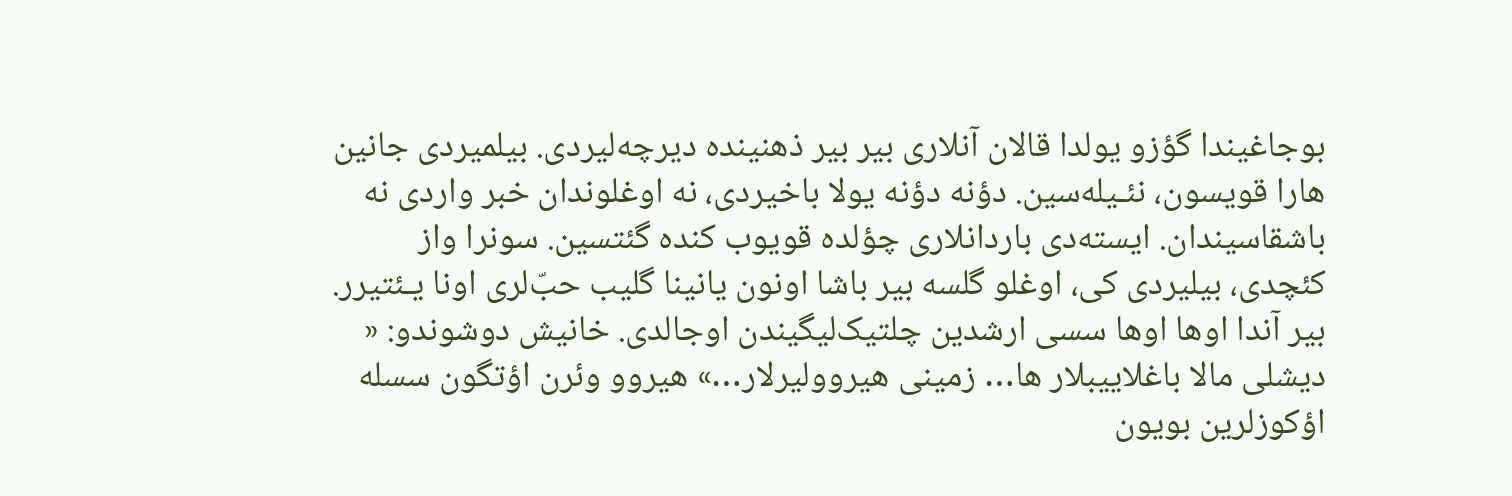بوجاغیندا گؤزو یولدا قالان آنلاری بیر بیر ذهنینده دیرچه‌لیردی. بیلمیردی جانین هارا قویسون، نئـیله‌سین. دؤنه دؤنه یولا باخیردی، نه اوغلوندان خبر واردی نه باشقاسیندان. ایسته‌دی باردانلاری چؤلده قویوب کنده گئتسین. سونرا واز کئچدی، بیلیردی کی، اوغلو گلسه بیر باشا اونون یانینا گلیب حبّ‌لری اونا یـئتیرر. بیر آندا اوها اوها سسی ارشدین چلتیک‌لیگیندن اوجالدی. خانیش دوشوندو: « دیشلی مالا باغلاییبلار ها… زمینی هیروولیرلار…» هیروو وئرن اؤتگون سسله اؤکوزلرین بویون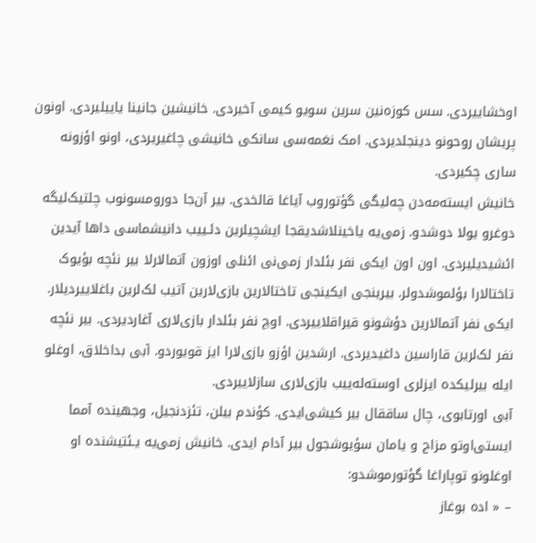اوخشاییردی. سس کوزه‌نین سرین سویو کیمی آخیردی. خانیشین جانینا یاییلیردی. اونون پریشان روحونو دینجلدیردی. امک نغمه‌سی سانکی خانیشی چاغیریردی، اونو اؤزونه ساری چکیردی.
خانیش ایسته‌مه‌دن چه‌لیگی گؤتوروب آیاغا قالخدی. بیر آن‌جا دورومسونوب چلتیک‌لیگه دوغرو یولا دوشدو. زمی‌یه یاخینلاشدیقجا ایشچیلرین دئـییب دانیشماسی داها آیدین ائشیدیلیردی. اون اون ایکی نفر بئلدار زمی‌نی ائنلی اوزون آتمالارلا بیر نئچه بؤیوک تاختالارا بؤلموشدولر. بیرینجی ایکینجی تاختالارین بازی‌لارین آتیب لک‌لرین باغلاییردیلار. ایکی نفر آتمالارین دؤشونو قیراقلاییردی. اوچ نفر بئلدار بازی‌لاری آغاردیردی. بیر نئچه نفر لک‌لرین قاراسین داغیدیردی. ارشدین اؤزو بازی‌لارا ایز قویوردو. آبی بداخلاق، اوغلو ایله بیرلیکده ایزلری اوسته‌له‌ییب بازی‌لاری سازلاییردی.
آبی اورتابوی، چال ساققال بیر کیشی‌ایدی. کؤندم بیلن، تئزدنجیل، وجهینده آمما ایستی‌اوتو مزاج و یامان سؤیوشجول بیر آدام ایدی. خانیش زمی‌یه یـئتیشنده او اوغلونو توپاراغا گؤتورموشدو:
– « اده بوغاز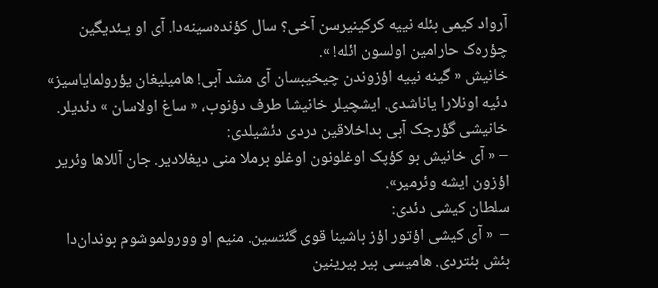آرواد کیمی بئله نییه کرکینیرسن آخی؟ سال کؤنده‌سینه‌دا. آی او یـئدیگین چؤره‌ک حارامین اولسون ائله! ».
خانیش « گینه نییه اؤزوندن چیخیبسان آی مشد آبی! هامیلیغان یؤرولمایاسیز» دئیه اونلارا یاناشدی. ایشچیلر خانیشا طرف دؤنوب، « ساغ اولاسان » دئدیلر. خانیشی گؤرجک آبی بداخلاقین دردی دئشیلدی:
– « آی خانیش بو کؤپک اوغلونون اوغلو برملا منی دیغلادیر. جان آللاها وئریر اؤزون ایشه وئرمیر».
سلطان کیشی دئدی:
–  « آی کیشی اؤتور اؤز باشینا قوی گئتسین. منیم او وورولموشوم بوندان‌دا بئش بئتردی. هامیسی بیر بیرینین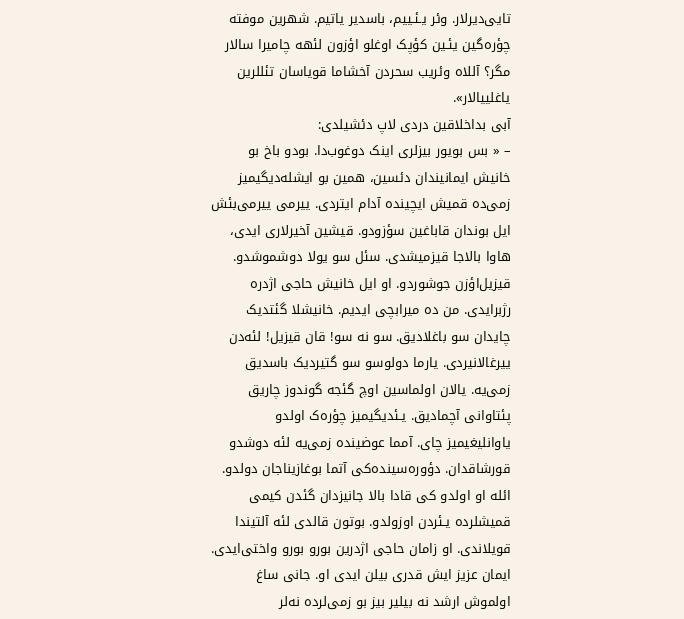تایی‌دیرلار. وئر یـئـییم، باسدیر یاتیم. شهرین موفته چؤره‌گین یئـین کؤپک اوغلو اؤزون لئهه چامیرا سالار مگر؟ آللاه وئریب سحردن آخشاما قویاسان تئللرین یاغلییالار».
آبی بداخلاقین دردی لاپ دئشیلدی:
– « بس بویور بیزلری اینک دوغوب‌دا. بودو باخ بو خانیش ایمانیندان دئسین، همین بو ایشله‌دیگیمیز زمی‌ده قمیش ایچینده آدام ایتردی. ییرمی ییرمی‌بئش ایل بوندان قاباغین سؤزودو. قیشین آخیرلاری ایدی، هاوا بالاجا قیزمیشدی. سئل سو یولا دوشموشدو. قیزیل‌اؤزن جوشوردو. او ایل خانیش حاجی اژدره رژبر‌ایدی. من ده میرابچی ایدیم. خانیشلا گئتدیک چایدان سو باغلادیق. سو نه سو! قان قیزیل! لئه‌دن ییرغالانیردی. یارما دولوسو سو گتیردیک باسدیق زمی‌یه. یالان اولماسین اوچ گئجه گوندوز چاریق پئتاوانی آچمادیق. یـئدیگیمیز چؤره‌ک اولدو یاوانلیغیمیز چای. آمما عوضینده زمی‌یه لئه دوشدو قورشاقدان. دؤوره‌‌سینده‌کی آتما بوغازیناجان دولدو. ائله او اولدو کی قادا بالا جانیزدان گئدن کیمی قمیشلرده یـئردن اوزولدو. بوتون قالدی لئه آلتیندا قویلاندی. او زامان حاجی اژدرین بورو بورو واختی‌ایدی. ایمان عزیز ایش قدری بیلن ایدی او. جانی ساغ اولموش ارشد نه بیلیر بیز بو زمی‌لرده نه‌لر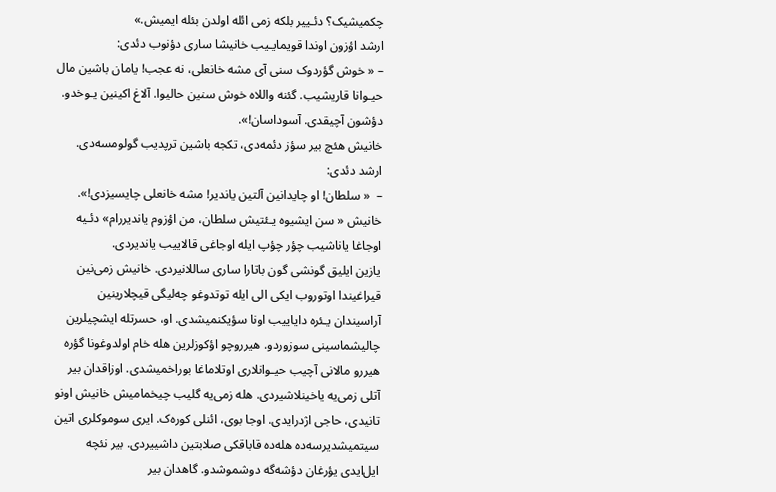چکمیشیک؟ دئـییر بلکه زمی ائله اولدن بئله ایمیش.»
ارشد اؤزون اوندا قویمایـیب خانیشا ساری دؤنوب دئدی:
– « خوش گؤردوک سنی آی مشه خانعلی، نه عجب! یامان باشین مال حیـوانا قاریشیب. گئنه واللاه خوش سنین حالیوا. آلاغ اکینین یـوخدو. دؤشون آچیقدی. آسوداسان!».
خانیش هئچ بیر سؤز دئمه‌دی، تکجه باشین ترپدیب گولومسه‌دی. ارشد دئدی:
–  « سلطان! او چایدانین آلتین یاندیر! مشه خانعلی چایسیزدی!».
خانیش « سن ایشیوه یـئتیش سلطان، من اؤزوم یاندیررام» دئـیه اوجاغا یاناشیب چؤر چؤپ ایله اوجاغی قالاییب یاندیردی.
یازین ایلیق گونشی گون باتارا ساری ساللانیردی. خانیش زمی‌نین قیراغیندا اوتوروب ایکی الی ایله توتدوغو چه‌لیگی قیچلارینین آراسیندان یـئره دایاییب اونا سؤیکنمیشدی. او، حسرتله ایشچیلرین چالیشماسینی سوزوردو. هیرروچو اؤکوزلرین هله خام اولدوغونا گؤره هیررو مالانی آچیب حیـوانلاری اوتلاماغا بوراخمیشدی. اوزاقدان بیر آتلی زمی‌یه یاخینلاشیردی. هله زمی‌یه گلیب چیخمامیش خانیش اونو تانیدی، حاجی اژدر‌ایدی. اوجا بوی، ائنلی کوره‌ک. ایری سوموکلری اتین سیتمیشدیرسه‌ده هله‌ده قاباقکی صلابتین داشییردی. بیر نئچه ایل‌ایدی یؤرغان دؤشه‌گه دوشموشدو. گاهدان بیر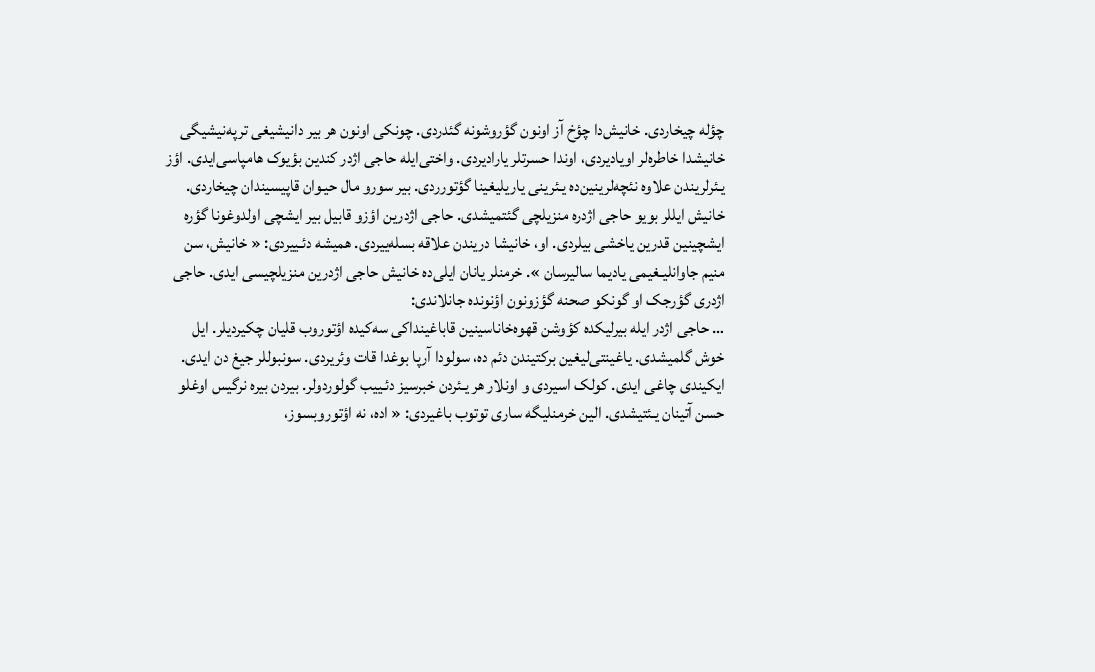چؤله چیخاردی. خانیش‌دا چؤخ آز اونون گؤروشونه گئدردی. چونکی اونون هر بیر دانیشیغی ترپه‌نیشیگی خانیشدا خاطره‌لر اویادیردی، اوندا حسرتلر یارادیردی. واختی‌ایله حاجی اژدر کندین بؤیوک هامپاسی‌ایدی. اؤز یـئرلریندن علاوه نئچه‌لرینین‌ده یـئرینی یاریلیغینا گؤتورردی. بیر سورو مال حیـوان قاپیسیندان چیخاردی. خانیش ایللر بویو حاجی اژدره منزیلچی گئتمیشدی. حاجی اژدرین اؤزو قابیل بیر ایشچی اولدوغونا گؤره ایشچینین قدرین یاخشی بیلردی. او، خانیشا دریندن علاقه بسله‌ییردی. همیشه دئـییردی: « خانیش، سن منیم جاوانلیـغیمی یادیما سالیرسان ». خرمنلر یانان ایلی‌ده خانیش حاجی اژدرین منزیلچیسی ایدی. حاجی اژدری گؤرجک او گونکو صحنه گؤزونون اؤنونده جانلاندی:
… حاجی اژدر ایله بیرلیکده کؤوشن قهوه‌خاناسینین قاباغینداکی سه‌کیده اؤتوروب قلیان چکیردیلر. ایل خوش گلمیشدی. یاغینتی‌لیغین برکتیندن دئم ده، سولودا آرپا بوغدا قات وئریردی. سونبوللر جیغ ‌دن ایدی. ایکیندی چاغی ایدی. کولک اسیردی و اونلار هر یـئردن خبرسیز دئـییب گولوردولر. بیردن بیره نرگیس اوغلو حسن آتینان یـئتیشدی. الین خرمنلیگه ساری توتوب باغیردی: « اده، نه اؤتوروبسوز،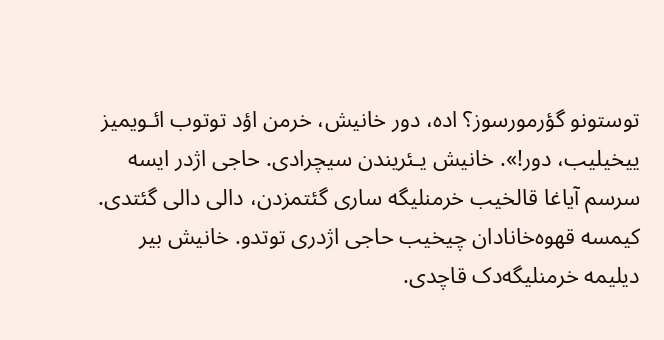توستونو گؤرمورسوز؟ اده، دور خانیش، خرمن اؤد توتوب ائـویمیز ییخیلیب، دور!». خانیش یـئریندن سیچرادی. حاجی اژدر ایسه سرسم آیاغا قالخیب خرمنلیگه ساری گئتمزدن، دالی دالی گئتدی. کیمسه قهوه‌خانادان چیخیب حاجی اژدری توتدو. خانیش بیر دیلیمه خرمنلیگه‌دک قاچدی.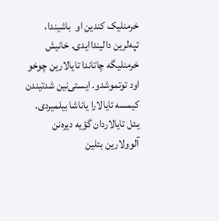خرمنلیک کندین او  باشیندا، تپه‌لرین دالیندا‌ایدی. خانیش خرمنلیگه چاتاندا تایالارین چوخو اود توتموشدو. ایستی‌نین شدتیندن کیمسه تایالارا یاناشا بیلمیردی. یـئل تایالاردان گؤیه دیره‌نن آلوولارین بئلین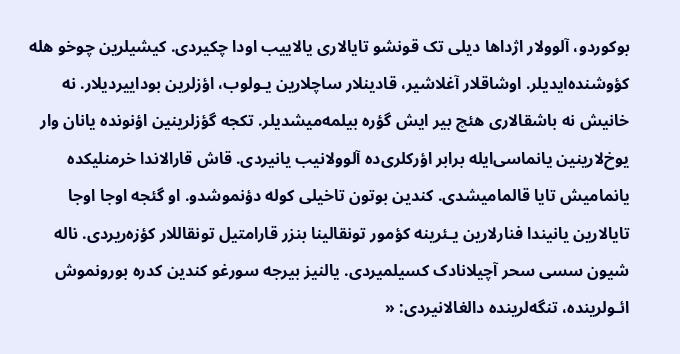بوکوردو، آلوولار اژداها دیلی تک قونشو تایالاری یالاییب اودا چکیردی. کیشیلرین چوخو هله کؤوشنده‌ایدیلر. اوشاقلار آغلاشیر، قادینلار ساچلارین یـولوب، اؤزلرین بوداییردیلار. نه خانیش نه باشقالاری هئچ بیر ایش گؤره بیلمه‌میشدیلر. تکجه گؤزلرینین اؤنونده یانان وار یوخ‌لارینین یانماسی‌ایله برابر اؤرکلری‌ده آلوولانیب یانیردی. قاش قارالاندا خرمنلیکده یانمامیش تایا قالمامیشدی. کندین بوتون تاخیلی کوله دؤنموشدو. او گئجه اوجا اوجا تایالارین یانیندا فنارلارین یـئرینه کؤمور تونقالینا بنزر قارامتیل تونقاللار کؤزه‌ریردی. ناله‌ شیون سسی سحر آچیلانادک کسیلمیردی. یالنیز بیرجه سورغو کندین کدره بورونموش ائـولرینده، تنگه‌لرینده دالغالانیردی: «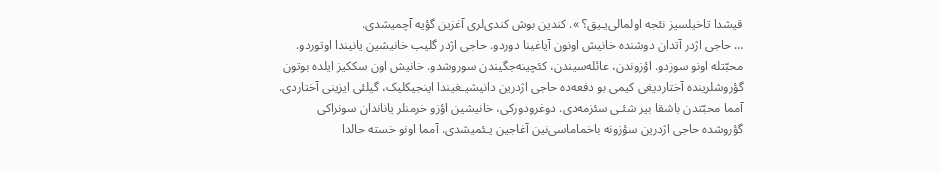قیشدا تاخیلسیز نئجه اولمالی‌یـیق؟ ». کندین بوش کندی‌لری آغزین گؤیه آچمیشدی.
… حاجی اژدر آتدان دوشنده خانیش اونون آیاغینا دوردو. حاجی اژدر گلیب خانیشین یانیندا اوتوردو. محبّتله اونو سوزدو. اؤزوندن، عائله‌سیندن، کئچینه‌جگیندن سوروشدو. خانیش اون سککیز ایلده بوتون گؤروشلرینده آختاردیغی کیمی بو دفعه‌ده حاجی اژدرین دانیشیـغیندا اینجیکلیک، گیلئی ایزینی آختاردی. آمما محبّتدن باشقا بیر شئـی سئزمه‌دی. دوغرودورکی، خانیشین اؤزو خرمنلر یاناندان سونراکی گؤروشده حاجی اژدرین سؤزونه باخماماسی‌نین آغاجین یـئمیشدی. آمما اونو خسته حالدا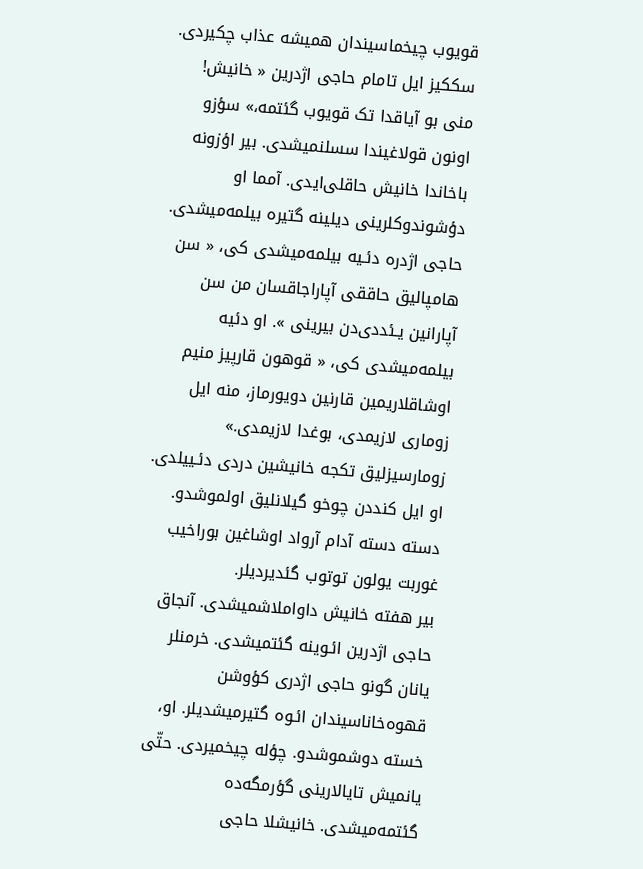قویوب چیخماسیندان همیشه عذاب چکیردی. سککیز ایل تامام حاجی اژدرین « خانیش! منی بو آیاقدا تک قویوب گئتمه،» سؤزو اونون قولاغیندا سسلنمیشدی. بیر اؤزونه باخاندا خانیش حاقلی‌ایدی. آمما او دؤشوندوکلرینی دیلینه گتیره بیلمه‌میشدی. حاجی اژدره دئـیه بیلمه‌میشدی کی، « سن هامپالیق حاققی آپاراجاقسان من سن آپارانین یـئددی‌دن بیرینی‌ ». او دئیه بیلمه‌میشدی کی، « قوهون قارپیز منیم اوشاقلاریمین قارنین دویورماز، منه ایل زوماری لازیمدی، بوغدا لازیمدی.»
زومارسیزلیق تکجه خانیشین دردی دئـییلدی. او ایل کنددن چوخو گیلانلیق اولموشدو. دسته دسته آدام آرواد اوشاغین بوراخیب غوربت یولون توتوب گئدیردیلر.
بیر هفته خانیش داواملاشمیشدی. آنجاق حاجی اژدرین ائـوینه گئتمیشدی. خرمنلر یانان گونو حاجی اژدری کؤوشن قهوه‌خاناسیندان ائـوه گتیرمیشدیلر. او، خسته دوشموشدو. چؤله چیخمیردی. حتّی یانمیش تایالارینی گؤرمگه‌ده گئتمه‌میشدی. خانیشلا حاجی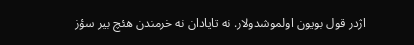اژدر قول بویون اولموشدولار. نه تایادان نه خرمندن هئچ بیر سؤز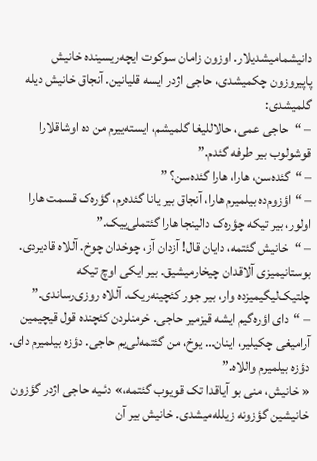دانیشمامیشدیلار. اوزون زامان سوکوت ایچه‌ریسینده خانیش پاپیروزون چکمیشدی، حاجی اژدر ایسه قلیانین. آنجاق خانیش دیله گلمیشدی:
– “حاجی عمی، حالاللیغا گلمیشم، ایسته‌ییرم من ده اوشاقلارا قوشولوب بیر طرفه گئدم.”
– “گئده‌سن، هارا، هارا گئده‌سن؟ ”
– “اؤزوم‌ده بیلمیرم هارا، آنجاق بیر یانا گئده‌رم، گؤره‌ک قسمت هارا اولور، بیر تیکه چؤره‌ک دالینجا هارا گئتملی‌ییک.”
– “خانیش گئتمه، دایان قال! آزدان آز، چوخدان چوخ. آللاه قادیردی. بوستانیمیزی آلاقدان چیخارمیشیق. بیر ایکی اوچ تیکه چلتیک‌لیگیمیز‌ده وار، بیر جور کئچینه‌ریک. آللاه روزی‌رساندی.”
– “دای اؤره‌گیم ایشه قیزمیر حاجی. خرمنلردن کئچنده قول قیچیمین آرامیغی چکیلیر، اینان… یوخ، من گئتمه‌لی‌یم حاجی. دؤزه بیلمیرم دای. دؤزه بیلمیرم واللاه.”
« خانیش، منی بو آیاقدا تک قویوب گئتمه،» دئـیه حاجی اژدر گؤزون خانیشین گؤزونه زیلله‌میشدی. خانیش بیر آن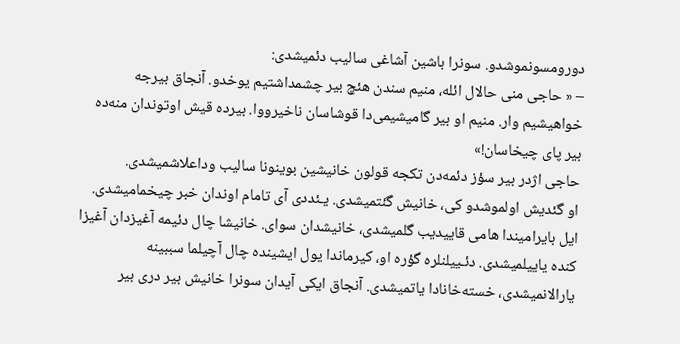دورومسونموشدو. سونرا باشین آشاغی سالیب دئمیشدی:
– « حاجی منی حالال ائله، منیم سندن هئچ بیر چشمداشتیم یوخدو. آنجاق بیرجه خواهیشیم وار. منیم او بیر گامیشیمی‌دا قوشاسان ناخیرووا. بیرده قیش اوتوندان منه‌ده بیر پای چیخاسان!»
حاجی اژدر بیر سؤز دئمه‌دن تکجه قولون خانیشین بوینونا سالیب وداعلاشمیشدی.
او گئدیش اولموشدو کی، خانیش گئتمیشدی. یـئددی آی تامام اوندان خبر چیخمامیشدی. ایل بایرامیندا هامی قاییدیب گلمیشدی، خانیشدان سوای. خانیشا چال دئیمه آغیزدان آغیزا کنده یاییلمیشدی. دئـییلنلره گؤره او، کیرماندا یول ایشینده چال آچیلما سببینه یارالانمیشدی، خسته‌خانادا یاتمیشدی. آنجاق ایکی آیدان سونرا خانیش بیر دری بیر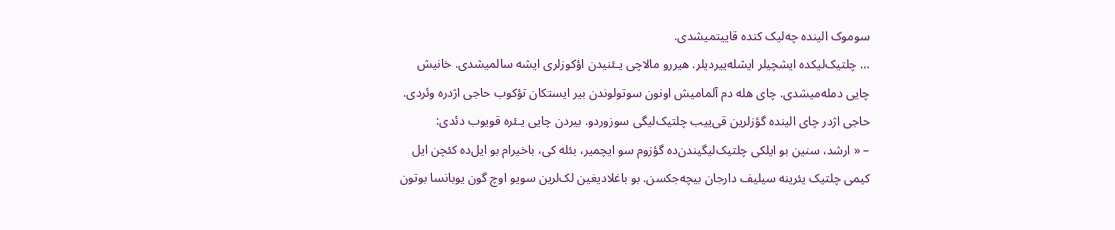سوموک الینده چه‌لیک کنده قاییتمیشدی.
… چلتیک‌لیکده ایشچیلر ایشله‌ییردیلر. هیررو مالاچی یـئنیدن اؤکوزلری ایشه سالمیشدی. خانیش چایی دمله‌میشدی. چای هله دم آلمامیش اونون سوتولوندن بیر ایستکان تؤکوب حاجی اژدره وئردی. حاجی اژدر چای الینده گؤزلرین قی‌ییب چلتیک‌لیگی سوزوردو. بیردن چایی یـئره قویوب دئدی:
– « ارشد، سنین بو ایلکی چلتیک‌لیگیندن‌ده گؤزوم سو ایچمیر، بئله کی، باخیرام بو ایل‌ده کئچن ایل کیمی چلتیک یئرینه سیلیف دارجان بیچه‌جکسن. بو باغلادیغین لک‌لرین سویو اوچ گون یوبانسا بوتون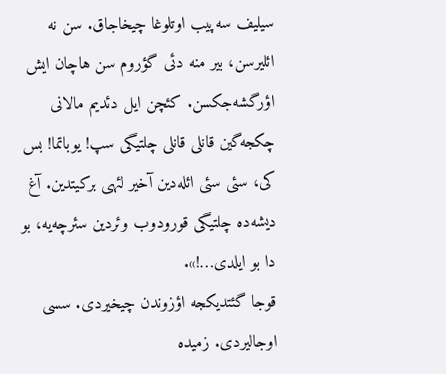سیلیف سه‌پیب اوتلوغا چیخاجاق. سن نه ائلیرسن، بیر منه دئی گؤروم سن هاچان ایش اؤرگشه‌جکسن. کئچن ایل دئدیم مالانی چکجه‌گین قانلی قانلی چلتیگی سپ! یوباتما! بس کی، سئی سئی ائله‌دین آخیر لئهی برکیتدین. آغ دیشه‌ده چلتیگی قورودوب وئردین سئرچه‌یه، بو دا بو ایلدی…!».
قوجا گئتدیکجه اؤزوندن چیخیردی. سسی اوجالیردی. زمیده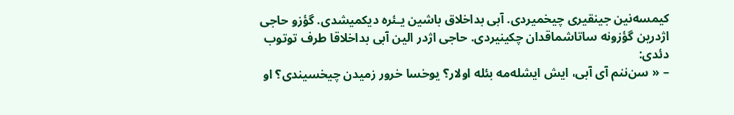کیمسه‌نین جینقیری چیخمیردی. آبی بداخلاق باشین یـئره دیکمیشدی. گؤزو حاجی اژدرین گؤزونه ساتاشماقدان چکینیردی. حاجی اژدر الین آبی بداخلاقا طرف توتوب دئدی:
– « سن‌ننم آی آبی، ایش ایشله‌مه بئله اولار؟ یوخسا خرور زمیدن چیخسیندی؟ او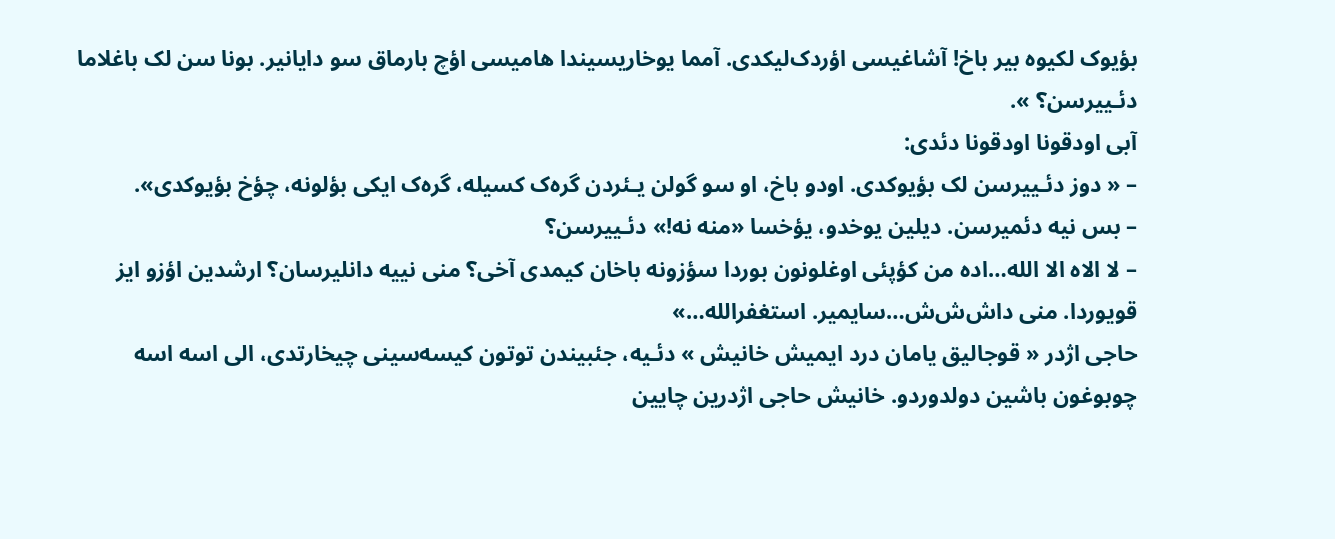بؤیوک‌ لکیوه بیر باخ! آشاغیسی اؤردک‌لیکدی. آمما یوخاریسیندا هامیسی اؤچ بارماق سو دایانیر. بونا سن لک باغلاما دئـییرسن؟ ».
آبی اودقونا اودقونا دئدی:
– « دوز دئـییرسن لک بؤیوکدی. اودو باخ، او سو گولن یـئردن گره‌ک کسیله، گره‌ک ایکی بؤلونه، چؤخ بؤیوکدی».
– بس نیه دئمیرسن. دیلین یوخدو، یؤخسا «منه نه!» دئـییرسن؟
– لا الاه الا الله…اده من کؤپئی اوغلونون بوردا سؤزونه باخان کیمدی آخی؟ منی نییه دانلیرسان؟ ارشدین اؤزو ایز قویوردا. منی داش‌ش‌ش…سایمیر. استغفرالله…»
حاجی اژدر « قوجالیق یامان درد ایمیش خانیش » دئـیه، جئبیندن توتون کیسه‌سینی چیخارتدی، الی اسه اسه چوبوغون باشین دولدوردو. خانیش حاجی اژدرین چایین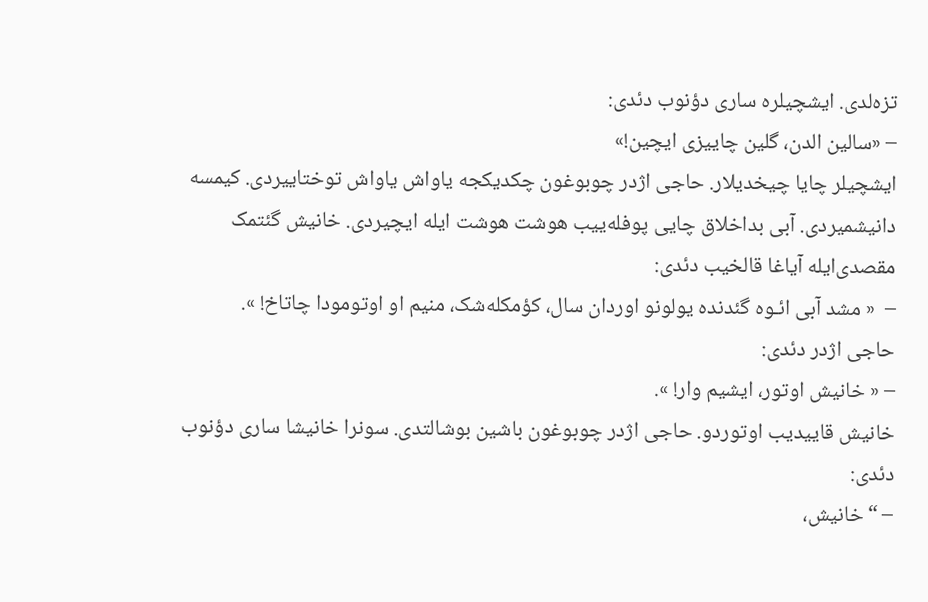تزه‌لدی. ایشچیلره ساری دؤنوب دئدی:
– «سالین الدن، گلین چاییزی ایچین!»
ایشچیلر چایا چیخدیلار. حاجی اژدر چوبوغون چکدیکجه یاواش یاواش توختاییردی. کیمسه دانیشمیردی. آبی بداخلاق چایی پوفله‌ییب هوشت هوشت ایله ایچیردی. خانیش گئتمک مقصدی‌ایله آیاغا قالخیب دئدی:
–  « مشد آبی ائـوه گئدنده یولونو اوردان سال، کؤمکله‌شک، منیم او اوتومو‌دا چاتاخ! ».
حاجی اژدر دئدی:
– « خانیش اوتور، ایشیم وار! ».
خانیش قاییدیب اوتوردو. حاجی اژدر چوبوغون باشین بوشالتدی. سونرا خانیشا ساری دؤنوب دئدی:
– “خانیش،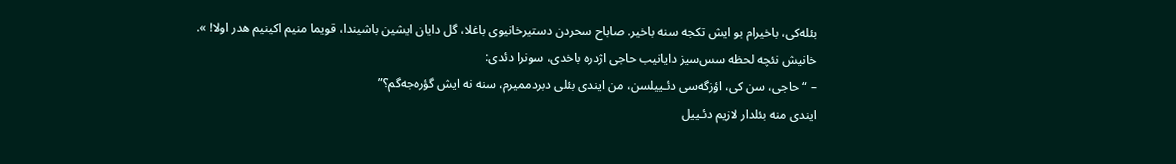بئله‌کی، باخیرام بو ایش تکجه سنه باخیر. صاباح سحردن دستیرخانیوی باغلا، گل دایان ایشین باشیندا، قویما منیم اکینیم هدر اولا! ».
خانیش نئچه لحظه سس‌سیز دایانیب حاجی اژدره باخدی، سونرا دئدی:
– “حاجی، سن کی، اؤزگه‌سی دئـییلسن، من ایندی بئلی دبردممیرم، سنه نه ایش گؤره‌جه‌گم؟”
ایندی منه بئلدار لازیم دئـییل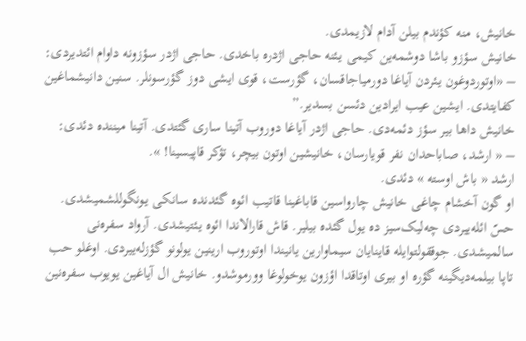خانیش، منه کؤندم بیلن آدام لازیمدی.
خانیش سؤزو باشا دوشمه‌ین کیمی یـئنه حاجی اژدره باخدی. حاجی اژدر سؤزونه داوام ائتدیردی:
– «اوتوردوغون یـئردن آیاغا دورمیاجاقسان، گؤرست، قوی ایشی دوز گؤرسونلر. سنین دانیشماغین کفایتدی. ایشین عیب ایرادین دئسن بسدیر.”
خانیش داها بیر سؤز دئمه‌دی. حاجی اژدر آیاغا دوروب آتینا ساری گئتدی. آتینا میننده دئدی:
– « ارشد، صاباحدان نفر قویارسان، خانیشین اوتون بیچر، تؤکر قاپیسینا! ».
ارشد « باش اوسته » دئدی.
او گون آخشام چاغی خانیش چارواسین قاباغینا قاتیب ائـوه گئدنده سانکی یـونگوللشمیشدی. حسّ ائله‌ییردی چه‌لیک‌سیز ده یول گئده بیلیر. قاش قارالاندا ائوه یـئتیشدی. آرواد سفره‌نی سالمیشدی. جوققولتو‌ایله قاینایان سیماوارین یانیندا اوتوروب ارینین یولونو گؤزله‌ییردی. اوغلو حب تاپا بیلمه‌دیگینه گؤره او بیری اوتاقدا اؤزون یوخولوغا وورموشدو. خانیش ال آیاغین یویوب سفره‌نین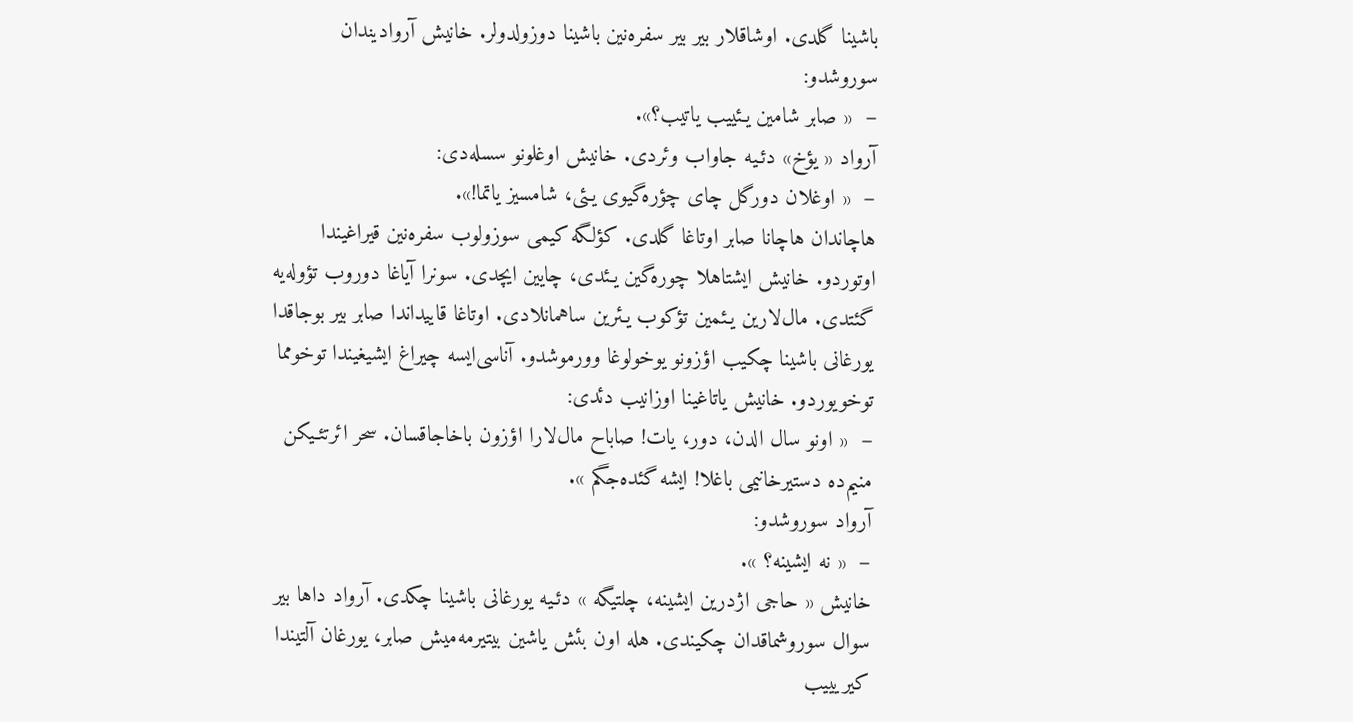باشینا گلدی. اوشاقلار بیر بیر سفره‌نین باشینا دوزولدولر. خانیش آروادیندان سوروشدو:
–  « صابر شامین یـئییب یاتیب؟».
آرواد « یؤخ‌» دئـیه جاواب وئردی. خانیش اوغلونو سسله‌دی:
–  « اوغلان دورگل چای چؤره‌گیوی یـئی، شامسیز یاتما!».
هاچاندان هاچانا صابر اوتاغا گلدی. کؤلگه‌ کیمی سوزولوب سفره‌نین قیراغیندا اوتوردو. خانیش ایشتاهلا چوره‌گین یـئدی، چایین ایچدی. سونرا آیاغا دوروب تؤوله‌یه گئتدی. مال‌لارین یـئمین تؤکوب یـئرین ساهمانلادی. اوتاغا قاییداندا صابر بیر بوجاقدا یورغانی باشینا چکیب اؤزونو یوخولوغا وورموشدو. آناسی‌ایسه چیراغ ایشیغیندا توخومما توخویوردو. خانیش یاتاغینا اوزانیب دئدی:
–  « اونو سال الدن، دور، یات! صاباح مال‌لارا اؤزون باخاجاقسان. سحر ائرتئـیکن منیم‌ده دستیرخانیمی باغلا! ایشه گئده‌جگم ».
آرواد سوروشدو:
–  « نه ایشینه؟ ».
خانیش « حاجی اژدرین ایشینه، چلتیگه » دئـیه یورغانی باشینا چکدی. آرواد داها بیر سوال سوروشماقدان چکیندی. هله اون بئش یاشین بیتیرمه‌میش صابر، یورغان آلتیندا کیریییب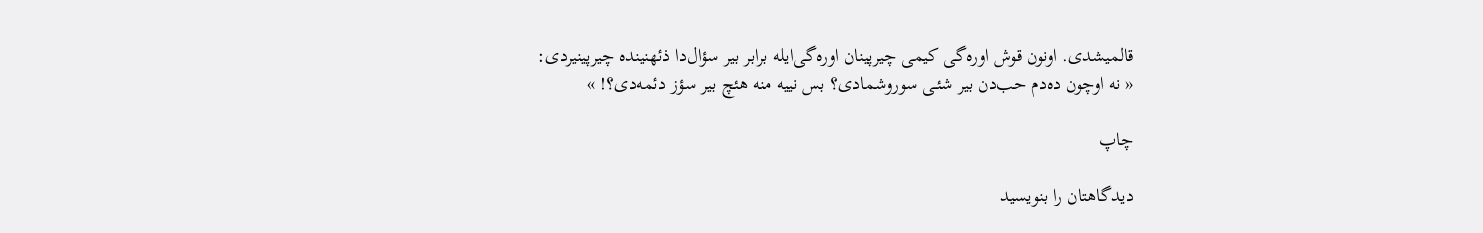قالمیشدی. اونون قوش اوره‌گی کیمی چیرپینان اوره‌گی‌ایله برابر بیر سؤال‌دا ذئهنینده چیرپینیردی:
« نه اوچون ده‌دم حب‌دن بیر شئـی سوروشمادی؟ بس نییه منه هئچ بیر سؤز دئمه‌دی؟! »

چاپ

دیدگاهتان را بنویسید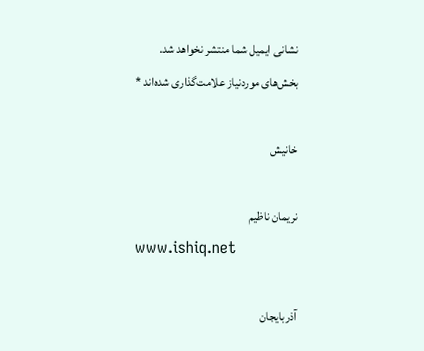نشانی ایمیل شما منتشر نخواهد شد. بخش‌های موردنیاز علامت‌گذاری شده‌اند *

خانیش

نریمان ناظیم
www.ishiq.net

آذربایجان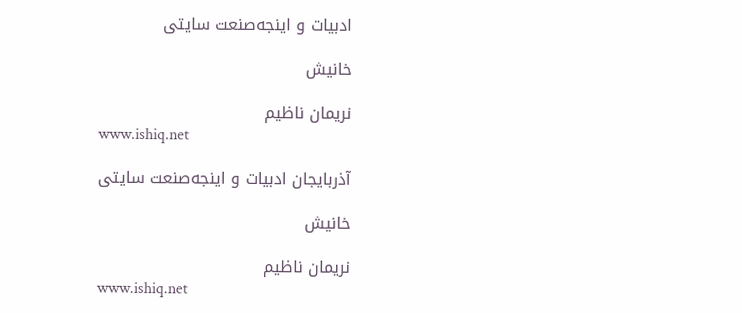ادبیات و اینجه‌صنعت سایتی

خانیش

نریمان ناظیم
www.ishiq.net

آذربایجان ادبیات و اینجه‌صنعت سایتی

خانیش

نریمان ناظیم
www.ishiq.net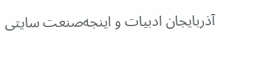آذربایجان ادبیات و اینجه‌صنعت سایتی